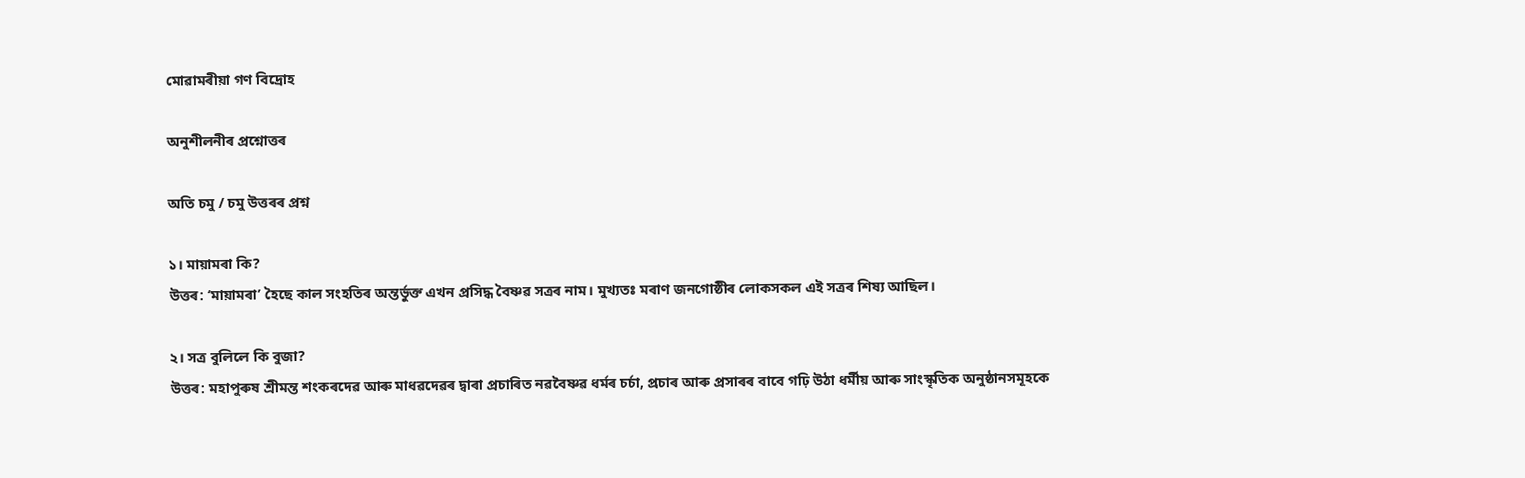মোৱামৰীয়া গণ বিদ্ৰোহ

অনুশীলনীৰ প্ৰশ্নোত্তৰ

অতি চমু / চমু উত্তৰৰ প্ৰশ্ন

১। মায়ামৰা কি?
উত্তৰ: ‘মায়ামৰা’ হৈছে কাল সংহতিৰ অন্তৰ্ভুক্ত এখন প্ৰসিদ্ধ বৈষ্ণৱ সত্ৰৰ নাম। মুখ্যতঃ মৰাণ জনগোষ্ঠীৰ লোকসকল এই সত্ৰৰ শিষ্য আছিল।

২। সত্ৰ বুলিলে কি বুজা?
উত্তৰ: মহাপুৰুষ শ্ৰীমন্ত শংকৰদেৱ আৰু মাধৱদেৱৰ দ্বাৰা প্ৰচাৰিত নৱবৈষ্ণৱ ধৰ্মৰ চৰ্চা, প্ৰচাৰ আৰু প্ৰসাৰৰ বাবে গঢ়ি উঠা ধৰ্মীয় আৰু সাংস্কৃতিক অনুষ্ঠানসমূহকে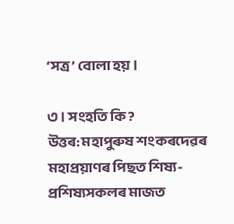‘সত্ৰ’ বোলা হয়।

৩। সংহতি কি?
উত্তৰ: মহাপুৰুষ শংকৰদেৱৰ মহাপ্ৰয়াণৰ পিছত শিষ্য-প্ৰশিষ্যসকলৰ মাজত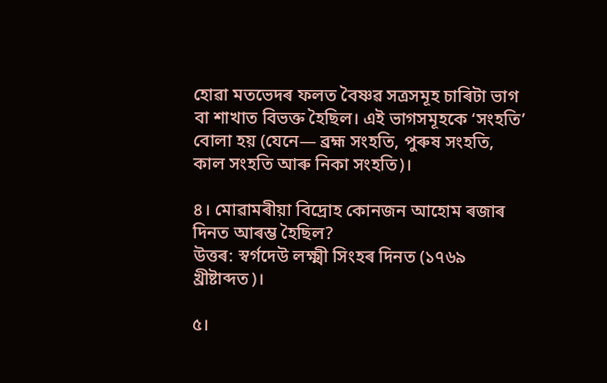হোৱা মতভেদৰ ফলত বৈষ্ণৱ সত্ৰসমূহ চাৰিটা ভাগ বা শাখাত বিভক্ত হৈছিল। এই ভাগসমূহকে ‘সংহতি’ বোলা হয় (যেনে— ব্ৰহ্ম সংহতি, পুৰুষ সংহতি, কাল সংহতি আৰু নিকা সংহতি)।

৪। মোৱামৰীয়া বিদ্ৰোহ কোনজন আহোম ৰজাৰ দিনত আৰম্ভ হৈছিল?
উত্তৰ: স্বৰ্গদেউ লক্ষ্মী সিংহৰ দিনত (১৭৬৯ খ্ৰীষ্টাব্দত)।

৫।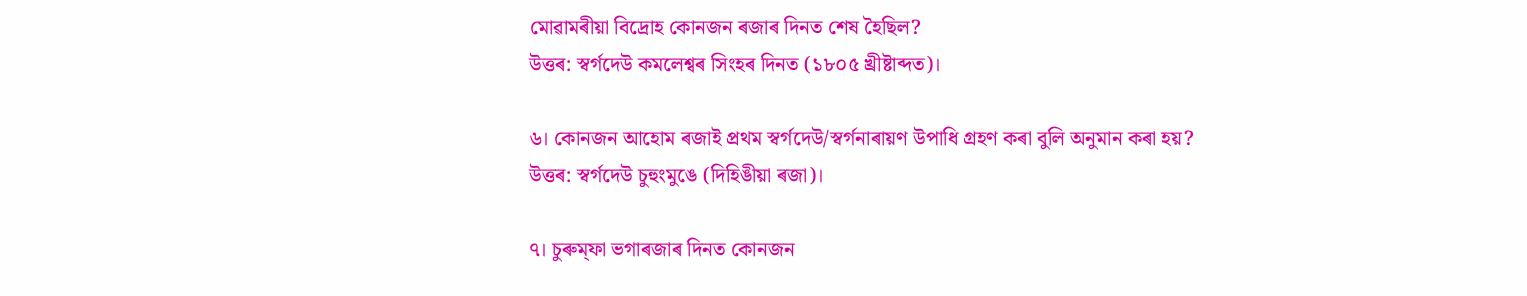মোৱামৰীয়া বিদ্ৰোহ কোনজন ৰজাৰ দিনত শেষ হৈছিল?
উত্তৰ: স্বৰ্গদেউ কমলেশ্বৰ সিংহৰ দিনত (১৮০৫ খ্ৰীষ্টাব্দত)।

৬। কোনজন আহোম ৰজাই প্ৰথম স্বৰ্গদেউ/স্বৰ্গনাৰায়ণ উপাধি গ্ৰহণ কৰা বুলি অনুমান কৰা হয়?
উত্তৰ: স্বৰ্গদেউ চুহুংমুঙে (দিহিঙীয়া ৰজা)।

৭। চুৰুম্‌ফা ভগাৰজাৰ দিনত কোনজন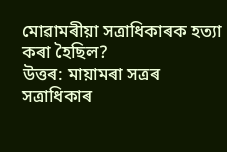মোৱামৰীয়া সত্ৰাধিকাৰক হত্যা কৰা হৈছিল?
উত্তৰ: মায়ামৰা সত্ৰৰ সত্ৰাধিকাৰ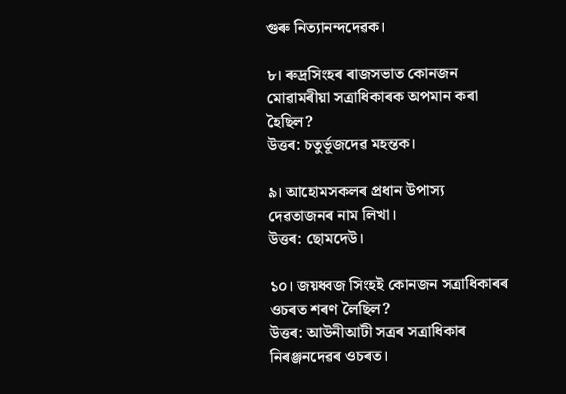গুৰু নিত্যানন্দদেৱক।

৮। ৰুদ্ৰসিংহৰ ৰাজসভাত কোনজন মোৱামৰীয়া সত্ৰাধিকাৰক অপমান কৰা হৈছিল?
উত্তৰ: চতুৰ্ভূজদেৱ মহন্তক।

৯। আহোমসকলৰ প্ৰধান উপাস্য দেৱতাজনৰ নাম লিখা।
উত্তৰ: ছোমদেউ।

১০। জয়ধ্বজ সিংহই কোনজন সত্ৰাধিকাৰৰ ওচৰত শৰণ লৈছিল?
উত্তৰ: আউনীআটী সত্ৰৰ সত্ৰাধিকাৰ নিৰঞ্জনদেৱৰ ওচৰত।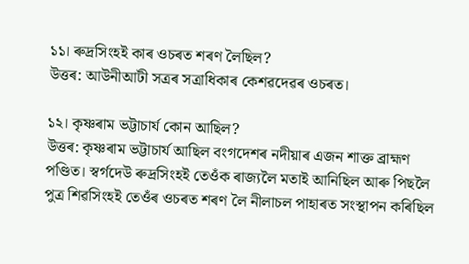১১। ৰুদ্ৰসিংহই কাৰ ওচৰত শৰণ লৈছিল?
উত্তৰ: আউনীআটী সত্ৰৰ সত্ৰাধিকাৰ কেশৱদেৱৰ ওচৰত।

১২। কৃষ্ণৰাম ভট্টাচাৰ্য কোন আছিল?
উত্তৰ: কৃষ্ণৰাম ভট্টাচাৰ্য আছিল বংগদেশৰ নদীয়াৰ এজন শাক্ত ব্ৰাহ্মণ পণ্ডিত। স্বৰ্গদেউ ৰুদ্ৰসিংহই তেওঁক ৰাজ্যলৈ মতাই আনিছিল আৰু পিছলৈ পুত্ৰ শিৱসিংহই তেওঁৰ ওচৰত শৰণ লৈ নীলাচল পাহাৰত সংস্থাপন কৰিছিল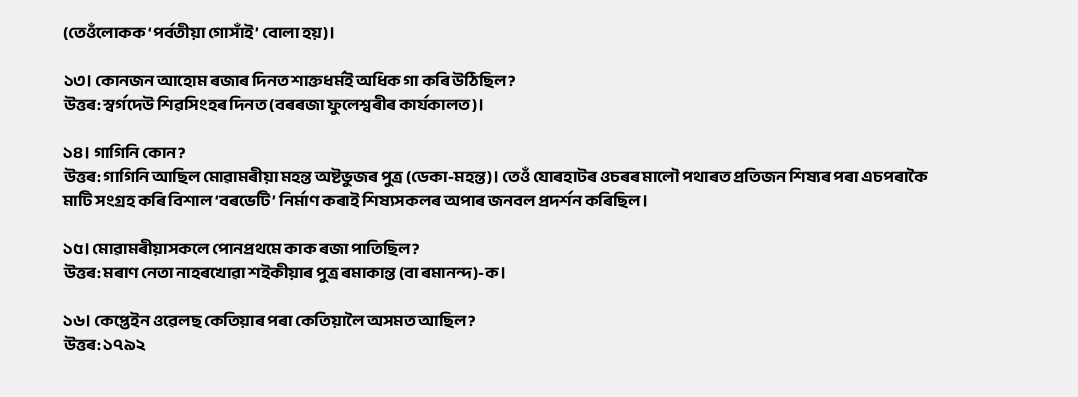(তেওঁলোকক ‘পৰ্বতীয়া গোসাঁই’ বোলা হয়)।

১৩। কোনজন আহোম ৰজাৰ দিনত শাক্তধৰ্মই অধিক গা কৰি উঠিছিল?
উত্তৰ: স্বৰ্গদেউ শিৱসিংহৰ দিনত (বৰৰজা ফুলেশ্বৰীৰ কাৰ্যকালত)।

১৪। গাগিনি কোন?
উত্তৰ: গাগিনি আছিল মোৱামৰীয়া মহন্ত অষ্টভুজৰ পুত্ৰ (ডেকা-মহন্ত)। তেওঁ যোৰহাটৰ ওচৰৰ মালৌ পথাৰত প্ৰতিজন শিষ্যৰ পৰা এচপৰাকৈ মাটি সংগ্ৰহ কৰি বিশাল ‘বৰভেটি’ নিৰ্মাণ কৰাই শিষ্যসকলৰ অপাৰ জনবল প্ৰদৰ্শন কৰিছিল।

১৫। মোৱামৰীয়াসকলে পোনপ্ৰথমে কাক ৰজা পাতিছিল?
উত্তৰ: মৰাণ নেতা নাহৰখোৱা শইকীয়াৰ পুত্ৰ ৰমাকান্ত (বা ৰমানন্দ)-ক।

১৬। কেপ্তেইন ওৱেলছ কেতিয়াৰ পৰা কেতিয়ালৈ অসমত আছিল?
উত্তৰ: ১৭৯২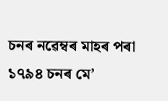চনৰ নৱেম্বৰ মাহৰ পৰা ১৭৯৪ চনৰ মে’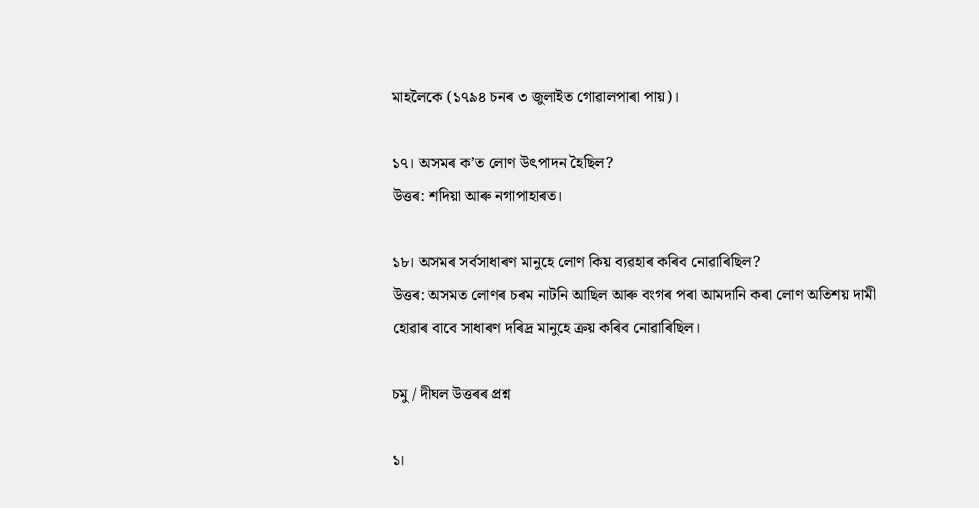মাহলৈকে (১৭৯৪ চনৰ ৩ জুলাইত গোৱালপাৰা পায়)।

১৭। অসমৰ ক’ত লোণ উৎপাদন হৈছিল?
উত্তৰ: শদিয়া আৰু নগাপাহাৰত।

১৮। অসমৰ সৰ্বসাধাৰণ মানুহে লোণ কিয় ব্যৱহাৰ কৰিব নোৱাৰিছিল?
উত্তৰ: অসমত লোণৰ চৰম নাটনি আছিল আৰু বংগৰ পৰা আমদানি কৰা লোণ অতিশয় দামী হোৱাৰ বাবে সাধাৰণ দৰিদ্ৰ মানুহে ক্ৰয় কৰিব নোৱাৰিছিল।

চমু / দীঘল উত্তৰৰ প্ৰশ্ন

১।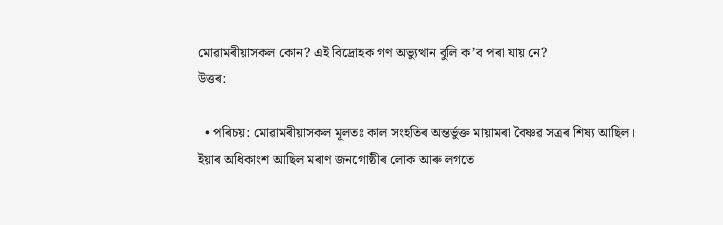মোৱামৰীয়াসকল কোন? এই বিদ্ৰোহক গণ অভ্যুত্থান বুলি ক’ব পৰা যায় নে?
উত্তৰ:

  • পৰিচয়: মোৱামৰীয়াসকল মূলতঃ কাল সংহতিৰ অন্তৰ্ভুক্ত মায়ামৰা বৈষ্ণৱ সত্ৰৰ শিষ্য আছিল। ইয়াৰ অধিকাংশ আছিল মৰাণ জনগোষ্ঠীৰ লোক আৰু লগতে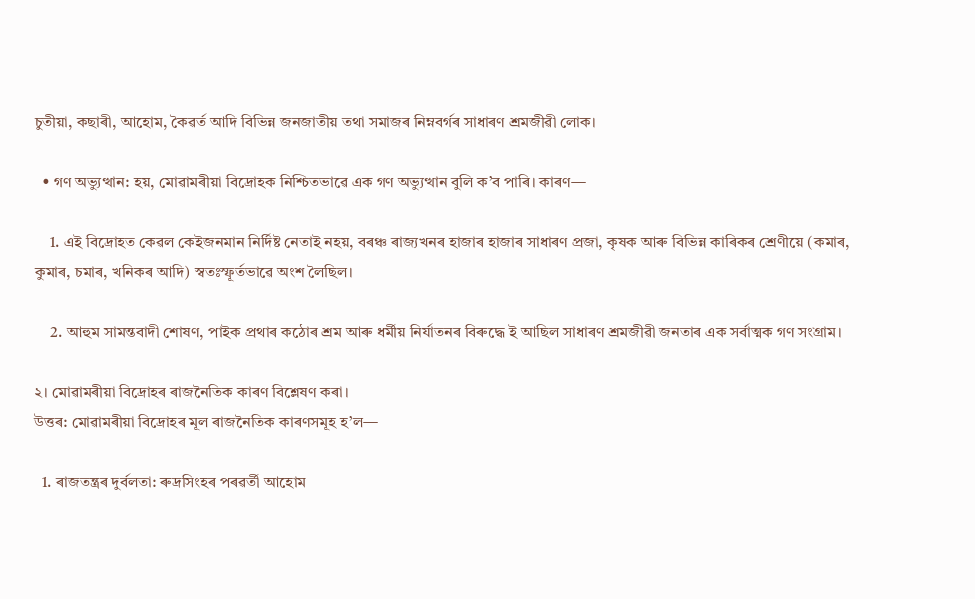চুতীয়া, কছাৰী, আহোম, কৈৱৰ্ত আদি বিভিন্ন জনজাতীয় তথা সমাজৰ নিম্নবৰ্গৰ সাধাৰণ শ্ৰমজীৱী লোক।

  • গণ অভ্যুত্থান: হয়, মোৱামৰীয়া বিদ্ৰোহক নিশ্চিতভাৱে এক গণ অভ্যুত্থান বুলি ক’ব পাৰি। কাৰণ—

    1. এই বিদ্ৰোহত কেৱল কেইজনমান নিৰ্দিষ্ট নেতাই নহয়, বৰঞ্চ ৰাজ্যখনৰ হাজাৰ হাজাৰ সাধাৰণ প্ৰজা, কৃষক আৰু বিভিন্ন কাৰিকৰ শ্ৰেণীয়ে (কমাৰ, কুমাৰ, চমাৰ, খনিকৰ আদি) স্বতঃস্ফূৰ্তভাৱে অংশ লৈছিল।

    2. আহুম সামন্তবাদী শোষণ, পাইক প্ৰথাৰ কঠোৰ শ্ৰম আৰু ধৰ্মীয় নিৰ্যাতনৰ বিৰুদ্ধে ই আছিল সাধাৰণ শ্ৰমজীৱী জনতাৰ এক সৰ্বাত্মক গণ সংগ্ৰাম।

২। মোৱামৰীয়া বিদ্ৰোহৰ ৰাজনৈতিক কাৰণ বিশ্লেষণ কৰা।
উত্তৰ: মোৱামৰীয়া বিদ্ৰোহৰ মূল ৰাজনৈতিক কাৰণসমূহ হ’ল—

  1. ৰাজতন্ত্ৰৰ দুৰ্বলতা: ৰুদ্ৰসিংহৰ পৰৱৰ্তী আহোম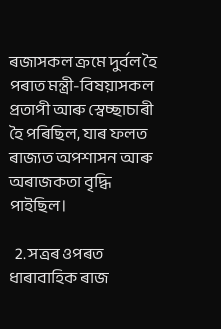ৰজাসকল ক্ৰমে দুৰ্বল হৈ পৰাত মন্ত্ৰী-বিষয়াসকল প্ৰতাপী আৰু স্বেচ্ছাচাৰী হৈ পৰিছিল, যাৰ ফলত ৰাজ্যত অপশাসন আৰু অৰাজকতা বৃদ্ধি পাইছিল।

  2. সত্ৰৰ ওপৰত ধাৰাবাহিক ৰাজ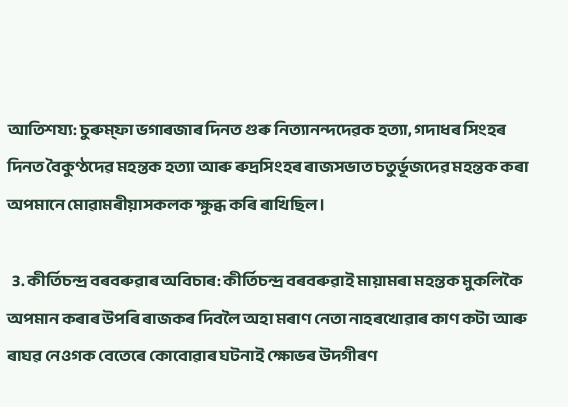আতিশয্য: চুৰুম্‌ফা ভগাৰজাৰ দিনত গুৰু নিত্যানন্দদেৱক হত্যা, গদাধৰ সিংহৰ দিনত বৈকুণ্ঠদেৱ মহন্তক হত্যা আৰু ৰুদ্ৰসিংহৰ ৰাজসভাত চতুৰ্ভূজদেৱ মহন্তক কৰা অপমানে মোৱামৰীয়াসকলক ক্ষুব্ধ কৰি ৰাখিছিল।

  3. কীৰ্তিচন্দ্ৰ বৰবৰুৱাৰ অবিচাৰ: কীৰ্তিচন্দ্ৰ বৰবৰুৱাই মায়ামৰা মহন্তক মুকলিকৈ অপমান কৰাৰ উপৰি ৰাজকৰ দিবলৈ অহা মৰাণ নেতা নাহৰখোৱাৰ কাণ কটা আৰু ৰাঘৱ নেওগক বেতেৰে কোবোৱাৰ ঘটনাই ক্ষোভৰ উদগীৰণ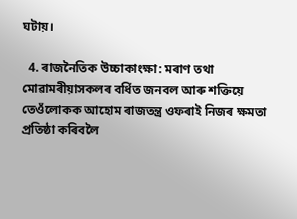ঘটায়।

  4. ৰাজনৈতিক উচ্চাকাংক্ষা: মৰাণ তথা মোৱামৰীয়াসকলৰ বৰ্ধিত জনবল আৰু শক্তিয়ে তেওঁলোকক আহোম ৰাজতন্ত্ৰ ওফৰাই নিজৰ ক্ষমতা প্ৰতিষ্ঠা কৰিবলৈ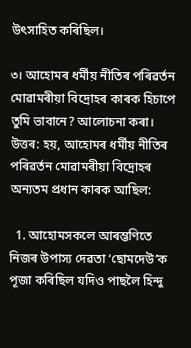উৎসাহিত কৰিছিল।

৩। আহোমৰ ধৰ্মীয় নীতিৰ পৰিৱৰ্তন মোৱামৰীয়া বিদ্ৰোহৰ কাৰক হিচাপে তুমি ভাবানে? আলোচনা কৰা।
উত্তৰ: হয়, আহোমৰ ধৰ্মীয় নীতিৰ পৰিৱৰ্তন মোৱামৰীয়া বিদ্ৰোহৰ অন্যতম প্ৰধান কাৰক আছিল:

  1. আহোমসকলে আৰম্ভণিতে নিজৰ উপাস্য দেৱতা ‘ছোমদেউ’ক পূজা কৰিছিল যদিও পাছলৈ হিন্দু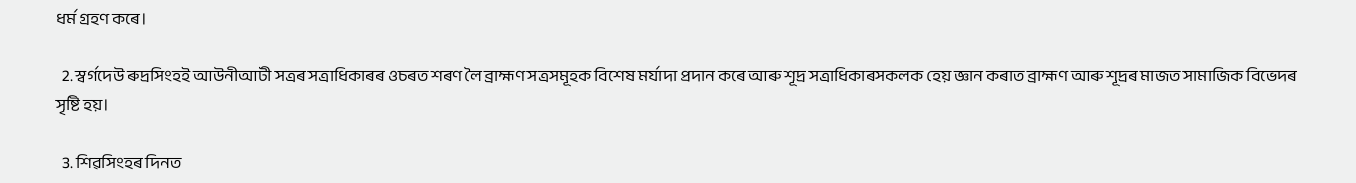ধৰ্ম গ্ৰহণ কৰে।

  2. স্বৰ্গদেউ ৰুদ্ৰসিংহই আউনীআটী সত্ৰৰ সত্ৰাধিকাৰৰ ওচৰত শৰণ লৈ ব্ৰাহ্মণ সত্ৰসমূহক বিশেষ মৰ্যাদা প্ৰদান কৰে আৰু শূদ্ৰ সত্ৰাধিকাৰসকলক হেয় জ্ঞান কৰাত ব্ৰাহ্মণ আৰু শূদ্ৰৰ মাজত সামাজিক বিভেদৰ সৃষ্টি হয়।

  3. শিৱসিংহৰ দিনত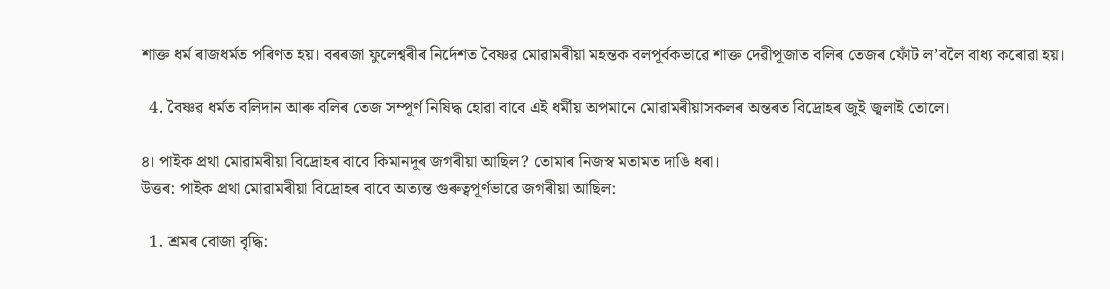শাক্ত ধৰ্ম ৰাজধৰ্মত পৰিণত হয়। বৰৰজা ফুলেশ্বৰীৰ নিৰ্দেশত বৈষ্ণৱ মোৱামৰীয়া মহন্তক বলপূৰ্বকভাৱে শাক্ত দেৱীপূজাত বলিৰ তেজৰ ফোঁট ল’বলৈ বাধ্য কৰোৱা হয়।

  4. বৈষ্ণৱ ধৰ্মত বলিদান আৰু বলিৰ তেজ সম্পূৰ্ণ নিষিদ্ধ হোৱা বাবে এই ধৰ্মীয় অপমানে মোৱামৰীয়াসকলৰ অন্তৰত বিদ্ৰোহৰ জুই জ্বলাই তোলে।

৪। পাইক প্ৰথা মোৱামৰীয়া বিদ্ৰোহৰ বাবে কিমানদূৰ জগৰীয়া আছিল? তোমাৰ নিজস্ব মতামত দাঙি ধৰা।
উত্তৰ: পাইক প্ৰথা মোৱামৰীয়া বিদ্ৰোহৰ বাবে অত্যন্ত গুৰুত্বপূৰ্ণভাৱে জগৰীয়া আছিল:

  1. শ্ৰমৰ বোজা বৃদ্ধি: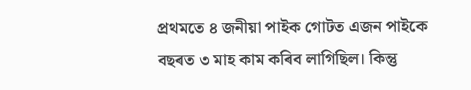প্ৰথমতে ৪ জনীয়া পাইক গোটত এজন পাইকে বছৰত ৩ মাহ কাম কৰিব লাগিছিল। কিন্তু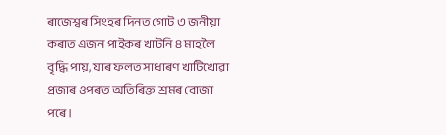ৰাজেশ্বৰ সিংহৰ দিনত গোট ৩ জনীয়া কৰাত এজন পাইকৰ খাটনি ৪ মাহলৈ বৃদ্ধি পায়, যাৰ ফলত সাধাৰণ খাটিখোৱা প্ৰজাৰ ওপৰত অতিৰিক্ত শ্ৰমৰ বোজা পৰে।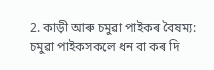2. কাড়ী আৰু চমুৱা পাইকৰ বৈষম্য: চমুৱা পাইকসকলে ধন বা কৰ দি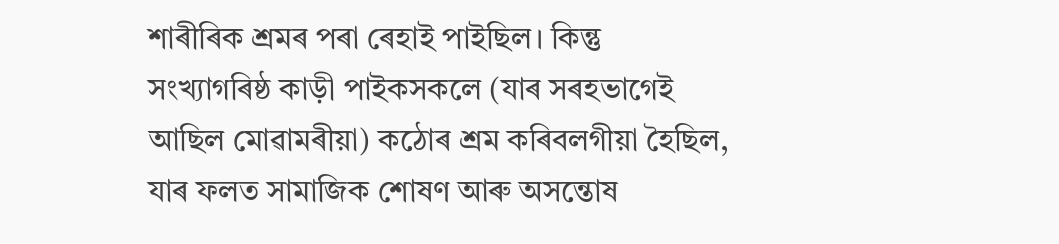শাৰীৰিক শ্ৰমৰ পৰা ৰেহাই পাইছিল। কিন্তু সংখ্যাগৰিষ্ঠ কাড়ী পাইকসকলে (যাৰ সৰহভাগেই আছিল মোৱামৰীয়া) কঠোৰ শ্ৰম কৰিবলগীয়া হৈছিল, যাৰ ফলত সামাজিক শোষণ আৰু অসন্তোষ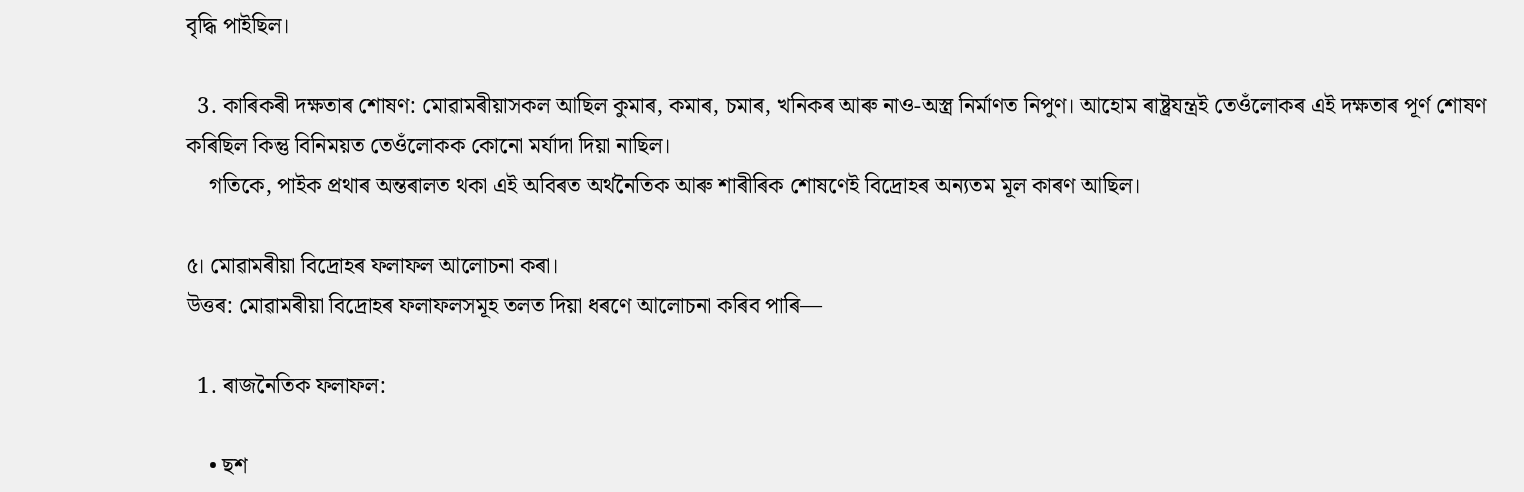বৃদ্ধি পাইছিল।

  3. কাৰিকৰী দক্ষতাৰ শোষণ: মোৱামৰীয়াসকল আছিল কুমাৰ, কমাৰ, চমাৰ, খনিকৰ আৰু নাও-অস্ত্ৰ নিৰ্মাণত নিপুণ। আহোম ৰাষ্ট্ৰযন্ত্ৰই তেওঁলোকৰ এই দক্ষতাৰ পূৰ্ণ শোষণ কৰিছিল কিন্তু বিনিময়ত তেওঁলোকক কোনো মৰ্যাদা দিয়া নাছিল।
    গতিকে, পাইক প্ৰথাৰ অন্তৰালত থকা এই অবিৰত অৰ্থনৈতিক আৰু শাৰীৰিক শোষণেই বিদ্ৰোহৰ অন্যতম মূল কাৰণ আছিল।

৫। মোৱামৰীয়া বিদ্ৰোহৰ ফলাফল আলোচনা কৰা।
উত্তৰ: মোৱামৰীয়া বিদ্ৰোহৰ ফলাফলসমূহ তলত দিয়া ধৰণে আলোচনা কৰিব পাৰি—

  1. ৰাজনৈতিক ফলাফল:

    • ছশ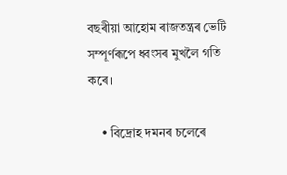বছৰীয়া আহোম ৰাজতন্ত্ৰৰ ভেটি সম্পূৰ্ণৰূপে ধ্বংসৰ মুখলৈ গতি কৰে।

    • বিদ্ৰোহ দমনৰ চলেৰে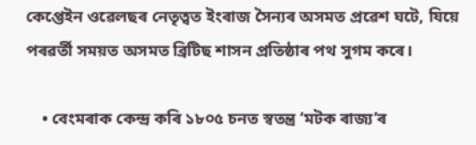কেপ্তেইন ওৱেলছৰ নেতৃত্বত ইংৰাজ সৈন্যৰ অসমত প্ৰৱেশ ঘটে, যিয়ে পৰৱৰ্তী সময়ত অসমত ব্ৰিটিছ শাসন প্ৰতিষ্ঠাৰ পথ সুগম কৰে।

    • বেংমৰাক কেন্দ্ৰ কৰি ১৮০৫ চনত স্বতন্ত্ৰ ‘মটক ৰাজ্য’ৰ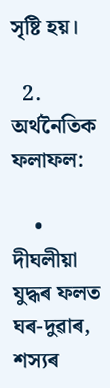সৃষ্টি হয়।

  2. অৰ্থনৈতিক ফলাফল:

    • দীঘলীয়া যুদ্ধৰ ফলত ঘৰ-দুৱাৰ, শস্যৰ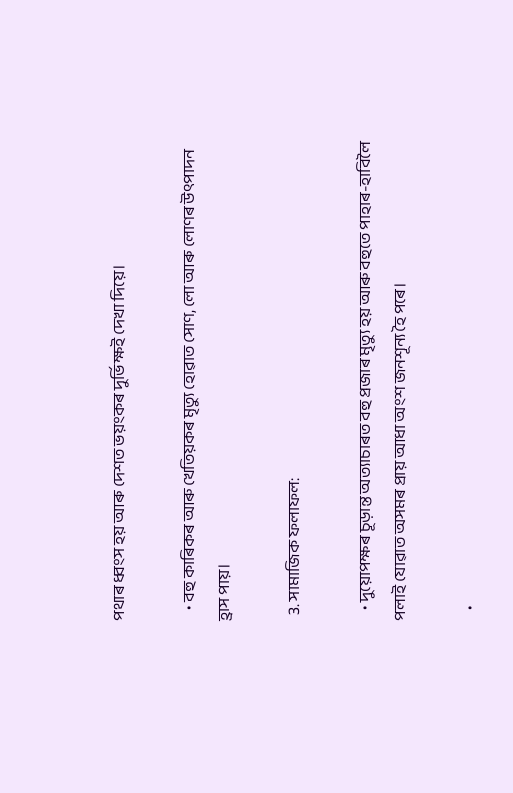পথাৰ ধ্বংস হয় আৰু দেশত ভয়ংকৰ দুৰ্ভিক্ষই দেখা দিয়ে।

    • বহু কাৰিকৰ আৰু খেতিয়কৰ মৃত্যু হোৱাত সোণ, লো আৰু লোণৰ উৎপাদন হ্ৰাস পায়।

  3. সামাজিক ফলাফল:

    • দুয়োপক্ষৰ চূড়ান্ত অত্যাচাৰত বহু প্ৰজাৰ মৃত্যু হয় আৰু বহুতে পাহাৰ-হাবিলৈ পলাই যোৱাত অসমৰ প্ৰায় আধা অংশ জনশূন্য হৈ পৰে।

    •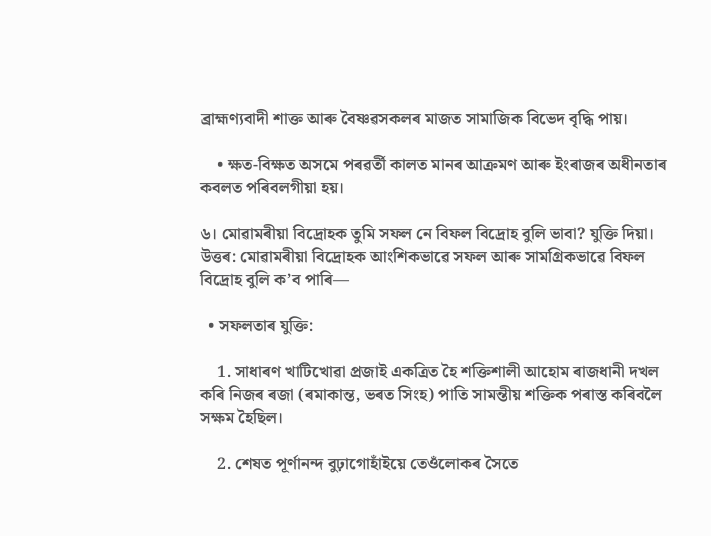ব্ৰাহ্মণ্যবাদী শাক্ত আৰু বৈষ্ণৱসকলৰ মাজত সামাজিক বিভেদ বৃদ্ধি পায়।

    • ক্ষত-বিক্ষত অসমে পৰৱৰ্তী কালত মানৰ আক্ৰমণ আৰু ইংৰাজৰ অধীনতাৰ কবলত পৰিবলগীয়া হয়।

৬। মোৱামৰীয়া বিদ্ৰোহক তুমি সফল নে বিফল বিদ্ৰোহ বুলি ভাবা? যুক্তি দিয়া।
উত্তৰ: মোৱামৰীয়া বিদ্ৰোহক আংশিকভাৱে সফল আৰু সামগ্ৰিকভাৱে বিফল বিদ্ৰোহ বুলি ক’ব পাৰি—

  • সফলতাৰ যুক্তি:

    1. সাধাৰণ খাটিখোৱা প্ৰজাই একত্ৰিত হৈ শক্তিশালী আহোম ৰাজধানী দখল কৰি নিজৰ ৰজা (ৰমাকান্ত, ভৰত সিংহ) পাতি সামন্তীয় শক্তিক পৰাস্ত কৰিবলৈ সক্ষম হৈছিল।

    2. শেষত পূৰ্ণানন্দ বুঢ়াগোহাঁইয়ে তেওঁলোকৰ সৈতে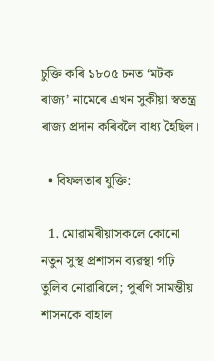চুক্তি কৰি ১৮০৫ চনত ‘মটক ৰাজ্য’ নামেৰে এখন সুকীয়া স্বতন্ত্ৰ ৰাজ্য প্ৰদান কৰিবলৈ বাধ্য হৈছিল।

  • বিফলতাৰ যুক্তি:

  1. মোৱামৰীয়াসকলে কোনো নতুন সুস্থ প্ৰশাসন ব্যৱস্থা গঢ়ি তুলিব নোৱাৰিলে; পুৰণি সামন্তীয় শাসনকে বাহাল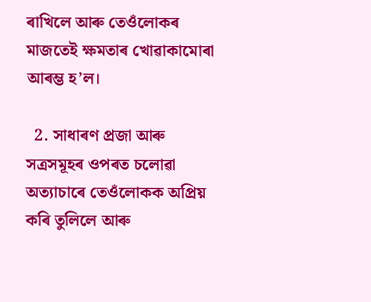ৰাখিলে আৰু তেওঁলোকৰ মাজতেই ক্ষমতাৰ খোৱাকামোৰা আৰম্ভ হ’ল।

  2. সাধাৰণ প্ৰজা আৰু সত্ৰসমূহৰ ওপৰত চলোৱা অত্যাচাৰে তেওঁলোকক অপ্ৰিয় কৰি তুলিলে আৰু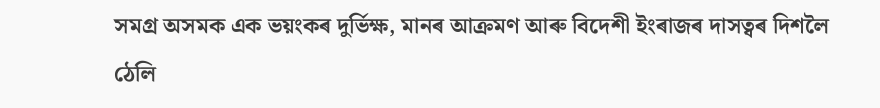সমগ্ৰ অসমক এক ভয়ংকৰ দুৰ্ভিক্ষ, মানৰ আক্ৰমণ আৰু বিদেশী ইংৰাজৰ দাসত্বৰ দিশলৈ ঠেলি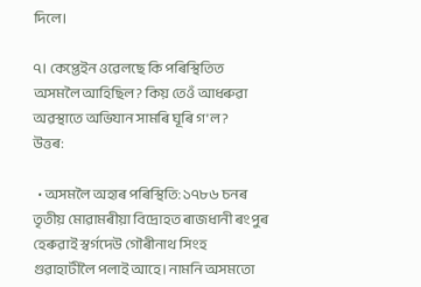দিলে।

৭। কেপ্তেইন ওৱেলছে কি পৰিস্থিতিত অসমলৈ আহিছিল? কিয় তেওঁ আধৰুৱা অৱস্থাতে অভিযান সামৰি ঘূৰি গ’ল?
উত্তৰ:

  • অসমলৈ অহাৰ পৰিস্থিতি: ১৭৮৬ চনৰ তৃতীয় মোৱামৰীয়া বিদ্ৰোহত ৰাজধানী ৰংপুৰ হেৰুৱাই স্বৰ্গদেউ গৌৰীনাথ সিংহ গুৱাহাটীলৈ পলাই আহে। নামনি অসমতো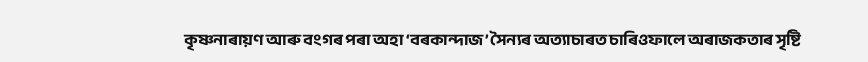কৃষ্ণনাৰায়ণ আৰু বংগৰ পৰা অহা ‘বৰকান্দাজ’ সৈন্যৰ অত্যাচাৰত চাৰিওফালে অৰাজকতাৰ সৃষ্টি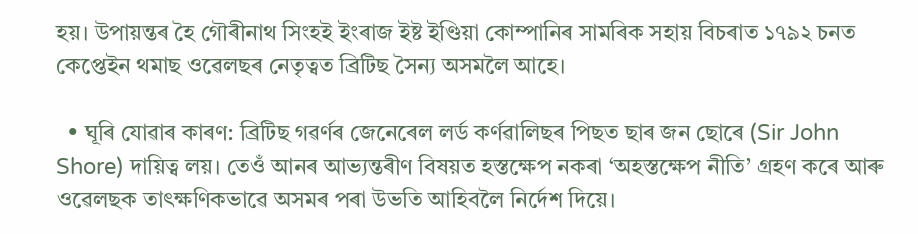হয়। উপায়ন্তৰ হৈ গৌৰীনাথ সিংহই ইংৰাজ ইষ্ট ইণ্ডিয়া কোম্পানিৰ সামৰিক সহায় বিচৰাত ১৭৯২ চনত কেপ্তেইন থমাছ ওৱেলছৰ নেতৃত্বত ব্ৰিটিছ সৈন্য অসমলৈ আহে।

  • ঘূৰি যোৱাৰ কাৰণ: ব্ৰিটিছ গৱৰ্ণৰ জেনেৰেল লৰ্ড কৰ্ণৱালিছৰ পিছত ছাৰ জন ছোৰে (Sir John Shore) দায়িত্ব লয়। তেওঁ আনৰ আভ্যন্তৰীণ বিষয়ত হস্তক্ষেপ নকৰা ‘অহস্তক্ষেপ নীতি’ গ্ৰহণ কৰে আৰু ওৱেলছক তাৎক্ষণিকভাৱে অসমৰ পৰা উভতি আহিবলৈ নিৰ্দেশ দিয়ে।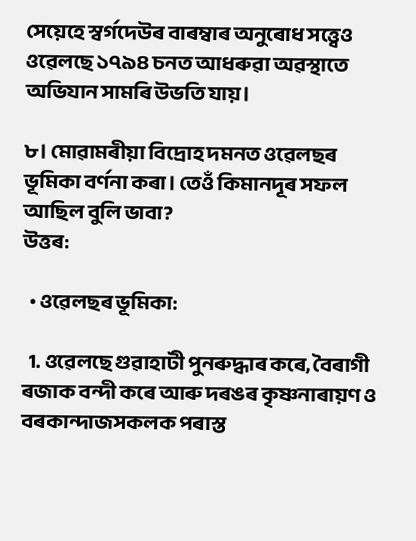সেয়েহে স্বৰ্গদেউৰ বাৰম্বাৰ অনুৰোধ সত্ত্বেও ওৱেলছে ১৭৯৪ চনত আধৰুৱা অৱস্থাতে অভিযান সামৰি উভতি যায়।

৮। মোৱামৰীয়া বিদ্ৰোহ দমনত ওৱেলছৰ ভূমিকা বৰ্ণনা কৰা। তেওঁ কিমানদূৰ সফল আছিল বুলি ভাবা?
উত্তৰ:

  • ওৱেলছৰ ভূমিকা:

  1. ওৱেলছে গুৱাহাটী পুনৰুদ্ধাৰ কৰে, বৈৰাগী ৰজাক বন্দী কৰে আৰু দৰঙৰ কৃষ্ণনাৰায়ণ ও বৰকান্দাজসকলক পৰাস্ত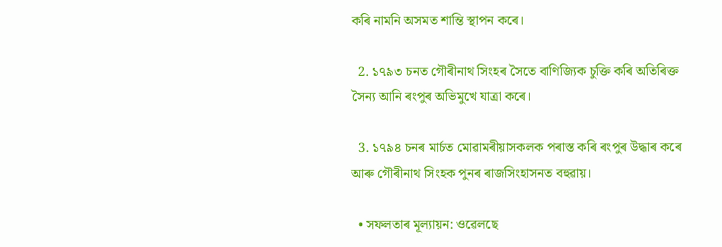কৰি নামনি অসমত শান্তি স্থাপন কৰে।

  2. ১৭৯৩ চনত গৌৰীনাথ সিংহৰ সৈতে বাণিজ্যিক চুক্তি কৰি অতিৰিক্ত সৈন্য আনি ৰংপুৰ অভিমুখে যাত্ৰা কৰে।

  3. ১৭৯৪ চনৰ মাৰ্চত মোৱামৰীয়াসকলক পৰাস্ত কৰি ৰংপুৰ উদ্ধাৰ কৰে আৰু গৌৰীনাথ সিংহক পুনৰ ৰাজসিংহাসনত বহুৱায়।

  • সফলতাৰ মূল্যায়ন: ওৱেলছে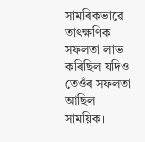সামৰিকভাৱে তাৎক্ষণিক সফলতা লাভ কৰিছিল যদিও তেওঁৰ সফলতা আছিল সাময়িক।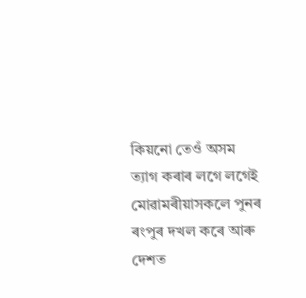কিয়নো তেওঁ অসম ত্যাগ কৰাৰ লগে লগেই মোৱামৰীয়াসকলে পুনৰ ৰংপুৰ দখল কৰে আৰু দেশত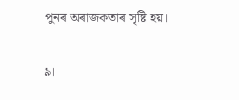পুনৰ অৰাজকতাৰ সৃষ্টি হয়।

৯।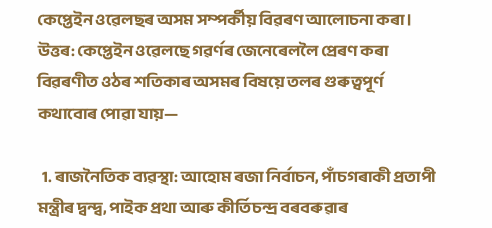কেপ্তেইন ওৱেলছৰ অসম সম্পৰ্কীয় বিৱৰণ আলোচনা কৰা।
উত্তৰ: কেপ্তেইন ওৱেলছে গৱৰ্ণৰ জেনেৰেললৈ প্ৰেৰণ কৰা বিৱৰণীত ওঠৰ শতিকাৰ অসমৰ বিষয়ে তলৰ গুৰুত্বপূৰ্ণ কথাবোৰ পোৱা যায়—

  1. ৰাজনৈতিক ব্যৱস্থা: আহোম ৰজা নিৰ্বাচন, পাঁচগৰাকী প্ৰতাপী মন্ত্ৰীৰ দ্বন্দ্ব, পাইক প্ৰথা আৰু কীৰ্তিচন্দ্ৰ বৰবৰুৱাৰ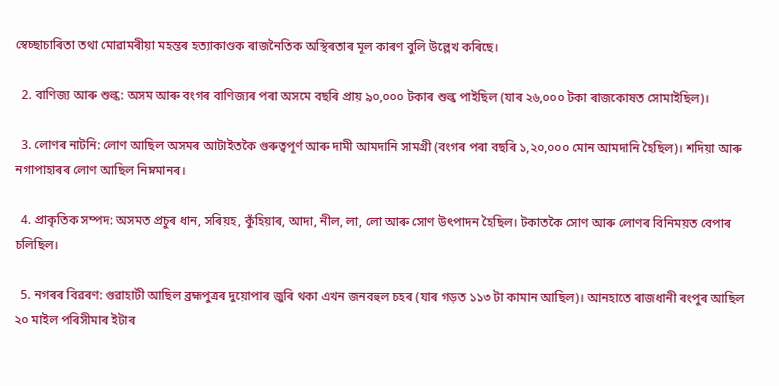স্বেচ্ছাচাৰিতা তথা মোৱামৰীয়া মহন্তৰ হত্যাকাণ্ডক ৰাজনৈতিক অস্থিৰতাৰ মূল কাৰণ বুলি উল্লেখ কৰিছে।

  2. বাণিজ্য আৰু শুল্ক: অসম আৰু বংগৰ বাণিজ্যৰ পৰা অসমে বছৰি প্ৰায় ৯০,০০০ টকাৰ শুল্ক পাইছিল (যাৰ ২৬,০০০ টকা ৰাজকোষত সোমাইছিল)।

  3. লোণৰ নাটনি: লোণ আছিল অসমৰ আটাইতকৈ গুৰুত্বপূৰ্ণ আৰু দামী আমদানি সামগ্ৰী (বংগৰ পৰা বছৰি ১,২০,০০০ মোন আমদানি হৈছিল)। শদিয়া আৰু নগাপাহাৰৰ লোণ আছিল নিম্নমানৰ।

  4. প্রাকৃতিক সম্পদ: অসমত প্ৰচুৰ ধান, সৰিয়হ, কুঁহিয়াৰ, আদা, নীল, লা, লো আৰু সোণ উৎপাদন হৈছিল। টকাতকৈ সোণ আৰু লোণৰ বিনিময়ত বেপাৰ চলিছিল।

  5. নগৰৰ বিৱৰণ: গুৱাহাটী আছিল ব্ৰহ্মপুত্ৰৰ দুয়োপাৰ জুৰি থকা এখন জনবহুল চহৰ (যাৰ গড়ত ১১৩ টা কামান আছিল)। আনহাতে ৰাজধানী ৰংপুৰ আছিল ২০ মাইল পৰিসীমাৰ ইটাৰ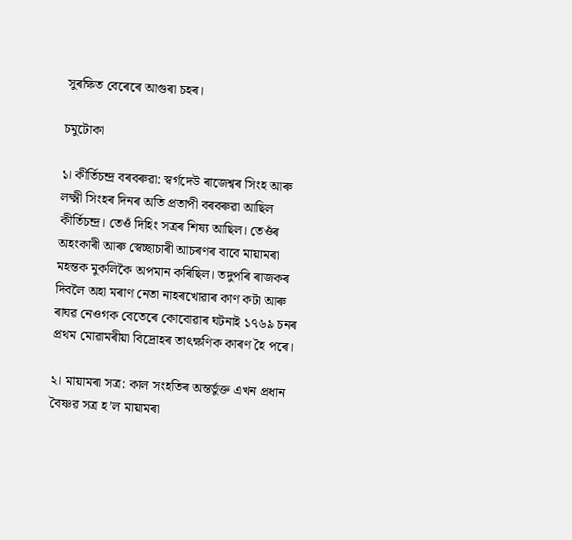সুৰক্ষিত বেৰেৰে আগুৰা চহৰ।

চমুটোকা

১। কীৰ্তিচন্দ্ৰ বৰবৰুৱা: স্বৰ্গদেউ ৰাজেশ্বৰ সিংহ আৰু লক্ষ্মী সিংহৰ দিনৰ অতি প্ৰতাপী বৰবৰুৱা আছিল কীৰ্তিচন্দ্ৰ। তেওঁ দিহিং সত্ৰৰ শিষ্য আছিল। তেওঁৰ অহংকাৰী আৰু স্বেচ্ছাচাৰী আচৰণৰ বাবে মায়ামৰা মহন্তক মুকলিকৈ অপমান কৰিছিল। তদুপৰি ৰাজকৰ দিবলৈ অহা মৰাণ নেতা নাহৰখোৱাৰ কাণ কটা আৰু ৰাঘৱ নেওগক বেতেৰে কোবোৱাৰ ঘটনাই ১৭৬৯ চনৰ প্ৰথম মোৱামৰীয়া বিদ্ৰোহৰ তাৎক্ষণিক কাৰণ হৈ পৰে।

২। মায়ামৰা সত্ৰ: কাল সংহতিৰ অন্তৰ্ভুক্ত এখন প্ৰধান বৈষ্ণৱ সত্ৰ হ’ল মায়ামৰা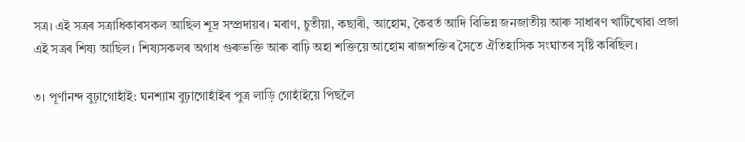সত্ৰ। এই সত্ৰৰ সত্ৰাধিকাৰসকল আছিল শূদ্ৰ সম্প্ৰদায়ৰ। মৰাণ, চুতীয়া, কছাৰী, আহোম, কৈৱৰ্ত আদি বিভিন্ন জনজাতীয় আৰু সাধাৰণ খাটিখোৱা প্ৰজা এই সত্ৰৰ শিষ্য আছিল। শিষ্যসকলৰ অগাধ গুৰুভক্তি আৰু বাঢ়ি অহা শক্তিয়ে আহোম ৰাজশক্তিৰ সৈতে ঐতিহাসিক সংঘাতৰ সৃষ্টি কৰিছিল।

৩। পূৰ্ণানন্দ বুঢ়াগোহাঁই: ঘনশ্যাম বুঢ়াগোহাঁইৰ পুত্ৰ লাড়ি গোহাঁইয়ে পিছলৈ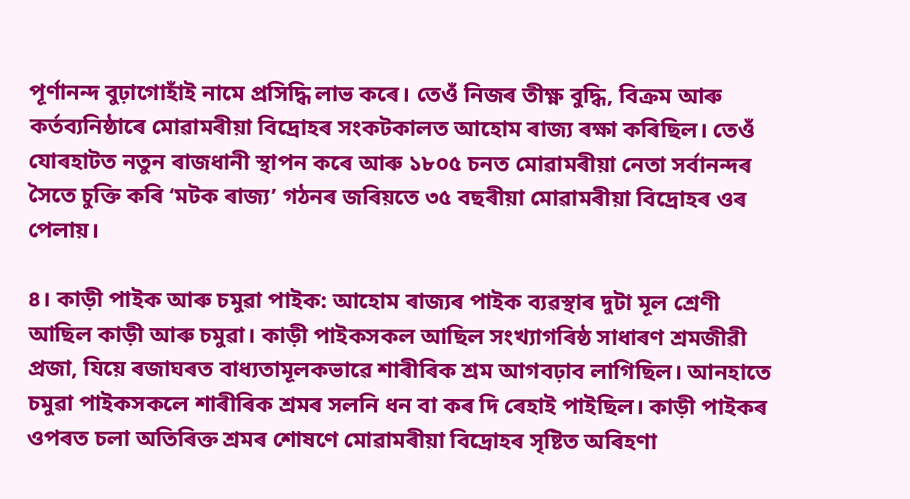পূৰ্ণানন্দ বুঢ়াগোহাঁই নামে প্ৰসিদ্ধি লাভ কৰে। তেওঁ নিজৰ তীক্ষ্ণ বুদ্ধি, বিক্ৰম আৰু কৰ্তব্যনিষ্ঠাৰে মোৱামৰীয়া বিদ্ৰোহৰ সংকটকালত আহোম ৰাজ্য ৰক্ষা কৰিছিল। তেওঁ যোৰহাটত নতুন ৰাজধানী স্থাপন কৰে আৰু ১৮০৫ চনত মোৱামৰীয়া নেতা সৰ্বানন্দৰ সৈতে চুক্তি কৰি ‘মটক ৰাজ্য’ গঠনৰ জৰিয়তে ৩৫ বছৰীয়া মোৱামৰীয়া বিদ্ৰোহৰ ওৰ পেলায়।

৪। কাড়ী পাইক আৰু চমুৱা পাইক: আহোম ৰাজ্যৰ পাইক ব্যৱস্থাৰ দুটা মূল শ্ৰেণী আছিল কাড়ী আৰু চমুৱা। কাড়ী পাইকসকল আছিল সংখ্যাগৰিষ্ঠ সাধাৰণ শ্ৰমজীৱী প্ৰজা, যিয়ে ৰজাঘৰত বাধ্যতামূলকভাৱে শাৰীৰিক শ্ৰম আগবঢ়াব লাগিছিল। আনহাতে চমুৱা পাইকসকলে শাৰীৰিক শ্ৰমৰ সলনি ধন বা কৰ দি ৰেহাই পাইছিল। কাড়ী পাইকৰ ওপৰত চলা অতিৰিক্ত শ্ৰমৰ শোষণে মোৱামৰীয়া বিদ্ৰোহৰ সৃষ্টিত অৰিহণা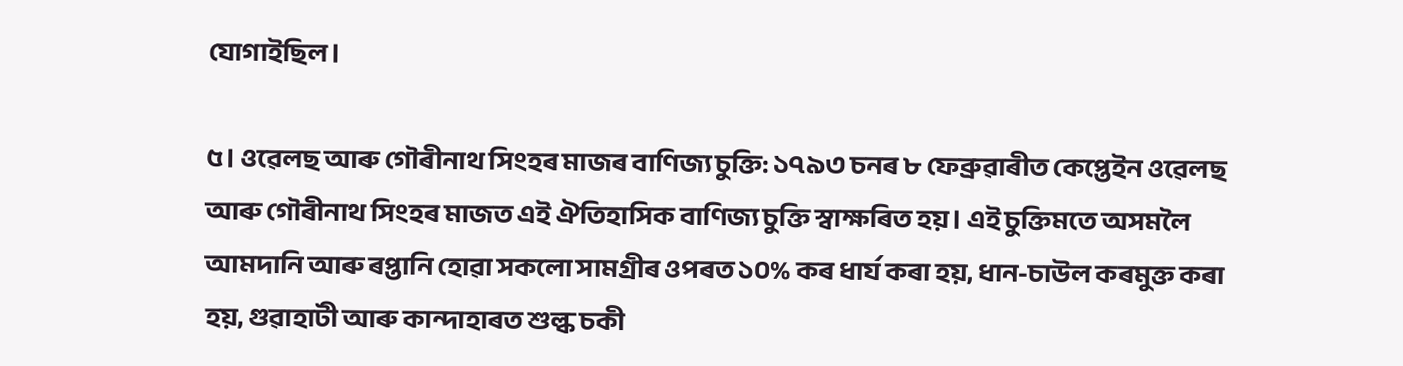যোগাইছিল।

৫। ওৱেলছ আৰু গৌৰীনাথ সিংহৰ মাজৰ বাণিজ্য চুক্তি: ১৭৯৩ চনৰ ৮ ফেব্ৰুৱাৰীত কেপ্তেইন ওৱেলছ আৰু গৌৰীনাথ সিংহৰ মাজত এই ঐতিহাসিক বাণিজ্য চুক্তি স্বাক্ষৰিত হয়। এই চুক্তিমতে অসমলৈ আমদানি আৰু ৰপ্তানি হোৱা সকলো সামগ্ৰীৰ ওপৰত ১০% কৰ ধাৰ্য কৰা হয়, ধান-চাউল কৰমুক্ত কৰা হয়, গুৱাহাটী আৰু কান্দাহাৰত শুল্ক চকী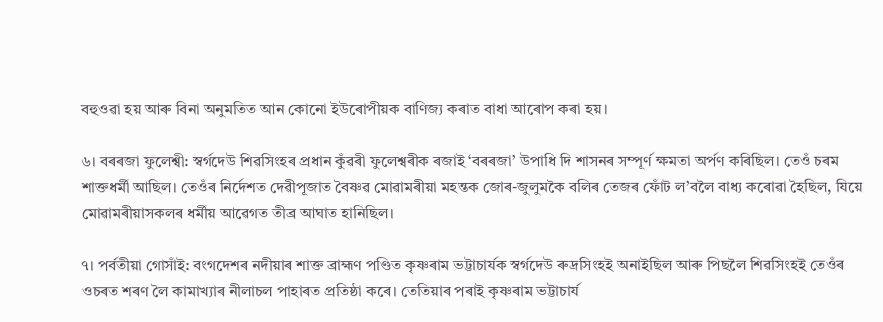বহুওৱা হয় আৰু বিনা অনুমতিত আন কোনো ইউৰোপীয়ক বাণিজ্য কৰাত বাধা আৰোপ কৰা হয়।

৬। বৰৰজা ফুলেশ্বী: স্বৰ্গদেউ শিৱসিংহৰ প্ৰধান কুঁৱৰী ফুলেশ্বৰীক ৰজাই ‘বৰৰজা’ উপাধি দি শাসনৰ সম্পূৰ্ণ ক্ষমতা অৰ্পণ কৰিছিল। তেওঁ চৰম শাক্তধৰ্মী আছিল। তেওঁৰ নিৰ্দেশত দেৱীপূজাত বৈষ্ণৱ মোৱামৰীয়া মহন্তক জোৰ-জুলুমকৈ বলিৰ তেজৰ ফোঁট ল’বলৈ বাধ্য কৰোৱা হৈছিল, যিয়ে মোৱামৰীয়াসকলৰ ধৰ্মীয় আৱেগত তীব্ৰ আঘাত হানিছিল।

৭। পৰ্বতীয়া গোসাঁই: বংগদেশৰ নদীয়াৰ শাক্ত ব্ৰাহ্মণ পণ্ডিত কৃষ্ণৰাম ভট্টাচাৰ্যক স্বৰ্গদেউ ৰুদ্ৰসিংহই অনাইছিল আৰু পিছলৈ শিৱসিংহই তেওঁৰ ওচৰত শৰণ লৈ কামাখ্যাৰ নীলাচল পাহাৰত প্ৰতিষ্ঠা কৰে। তেতিয়াৰ পৰাই কৃষ্ণৰাম ভট্টাচাৰ্য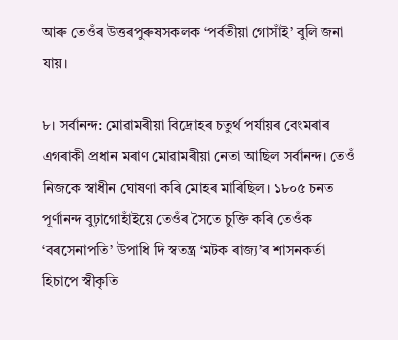আৰু তেওঁৰ উত্তৰপুৰুষসকলক ‘পৰ্বতীয়া গোসাঁই’ বুলি জনা যায়।

৮। সৰ্বানন্দ: মোৱামৰীয়া বিদ্ৰোহৰ চতুৰ্থ পৰ্যায়ৰ বেংমৰাৰ এগৰাকী প্ৰধান মৰাণ মোৱামৰীয়া নেতা আছিল সৰ্বানন্দ। তেওঁ নিজকে স্বাধীন ঘোষণা কৰি মোহৰ মাৰিছিল। ১৮০৫ চনত পূৰ্ণানন্দ বুঢ়াগোহাঁইয়ে তেওঁৰ সৈতে চুক্তি কৰি তেওঁক ‘বৰসেনাপতি’ উপাধি দি স্বতন্ত্ৰ ‘মটক ৰাজ্য’ৰ শাসনকৰ্তা হিচাপে স্বীকৃতি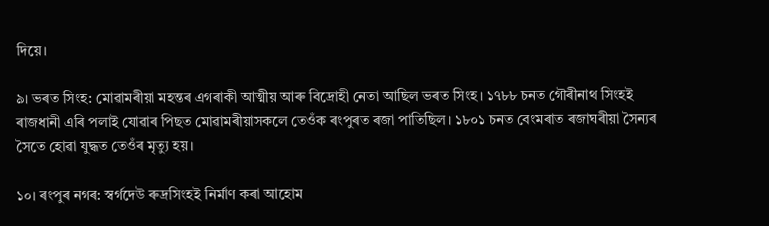দিয়ে।

৯। ভৰত সিংহ: মোৱামৰীয়া মহন্তৰ এগৰাকী আত্মীয় আৰু বিদ্ৰোহী নেতা আছিল ভৰত সিংহ। ১৭৮৮ চনত গৌৰীনাথ সিংহই ৰাজধানী এৰি পলাই যোৱাৰ পিছত মোৱামৰীয়াসকলে তেওঁক ৰংপুৰত ৰজা পাতিছিল। ১৮০১ চনত বেংমৰাত ৰজাঘৰীয়া সৈন্যৰ সৈতে হোৱা যুদ্ধত তেওঁৰ মৃত্যু হয়।

১০। ৰংপুৰ নগৰ: স্বৰ্গদেউ ৰুদ্ৰসিংহই নিৰ্মাণ কৰা আহোম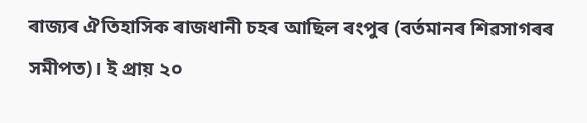ৰাজ্যৰ ঐতিহাসিক ৰাজধানী চহৰ আছিল ৰংপুৰ (বৰ্তমানৰ শিৱসাগৰৰ সমীপত)। ই প্ৰায় ২০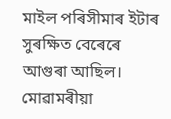মাইল পৰিসীমাৰ ইটাৰ সুৰক্ষিত বেৰেৰে আগুৰা আছিল। মোৱামৰীয়া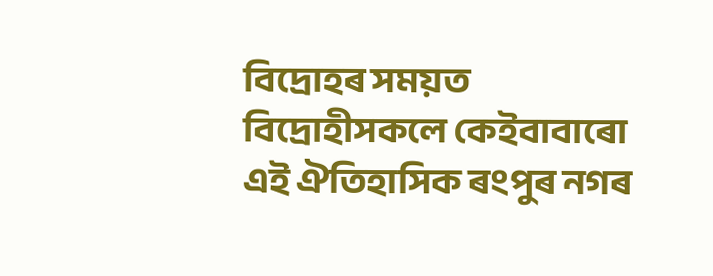বিদ্ৰোহৰ সময়ত বিদ্ৰোহীসকলে কেইবাবাৰো এই ঐতিহাসিক ৰংপুৰ নগৰ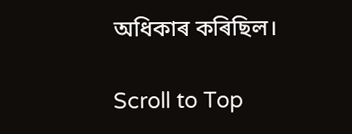অধিকাৰ কৰিছিল।

Scroll to Top